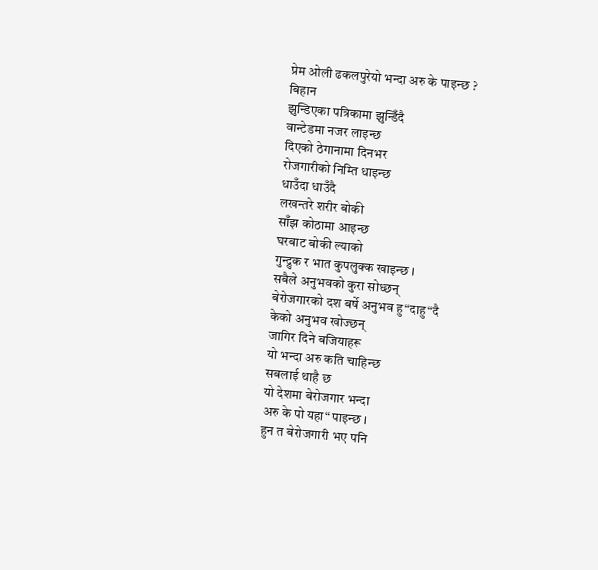प्रेम ओली ढकलपुरेयो भन्दा अरु के पाइन्छ ?
बिहान
झुन्डिएका पत्रिकामा झुन्डिँदै
वान्टेडमा नजर लाइन्छ
दिएको ठेगानामा दिनभर
रोजगारीको निम्ति धाइन्छ
धाउँदा धाउँदै
लखन्तरे शरीर बोकी
साँझ कोठामा आइन्छ
घरबाट बोकी ल्याको
गुन्द्रुक र भात कुपलुक्क खाइन्छ ।
सबैले अनुभवको कुरा सोध्छन्
बेरोजगारको दश बर्षे अनुभव हु“दाहु“दै
केको अनुभव खोज्छन्
जागिर दिने बजियाहरू
यो भन्दा अरु कति चाहिन्छ
सबलाई थाहै छ
यो देशमा बेरोजगार भन्दा
अरु के पो यहा“ पाइन्छ ।
हुन त बेरोजगारी भए पनि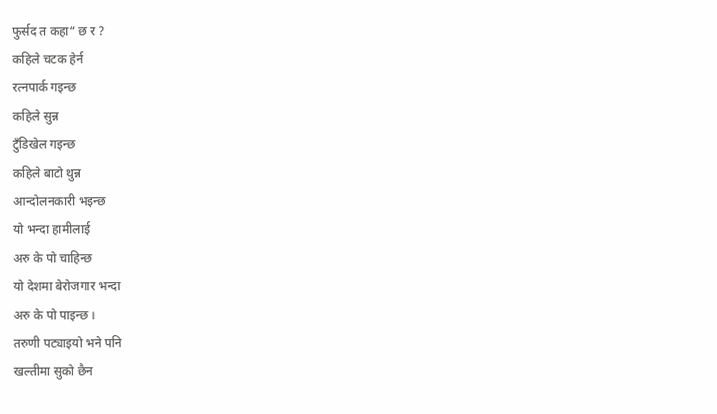फुर्सद त कहा“ छ र ?
कहिले चटक हेर्न
रत्नपार्क गइन्छ
कहिले सुन्न
टुँडिखेल गइन्छ
कहिले बाटो थुन्न
आन्दोलनकारी भइन्छ
यो भन्दा हामीलाई
अरु के पो चाहिन्छ
यो देशमा बेरोजगार भन्दा
अरु के पो पाइन्छ ।
तरुणी पट्याइयो भने पनि
खल्तीमा सुको छैन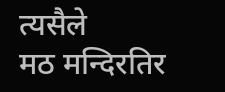त्यसैले
मठ मन्दिरतिर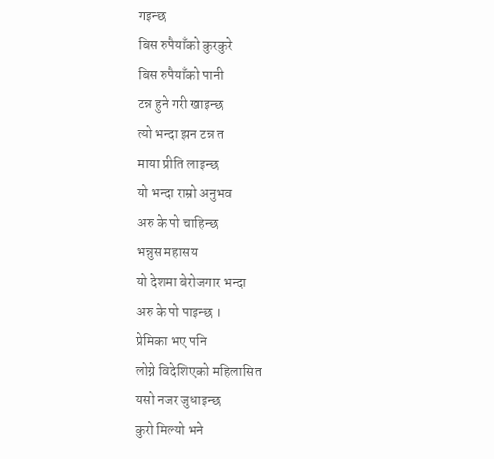गइन्छ
बिस रुपैयाँको कुरकुरे
बिस रुपैयाँको पानी
टन्न हुने गरी खाइन्छ
त्यो भन्दा झन टन्न त
माया प्रीति लाइन्छ
यो भन्दा राम्रो अनुभव
अरु के पो चाहिन्छ
भन्नुस महासय
यो देशमा बेरोजगार भन्दा
अरु के पो पाइन्छ ।
प्रेमिका भए पनि
लोग्ने विदेशिएको महिलासित
यसो नजर जुधाइन्छ
कुरो मिल्यो भने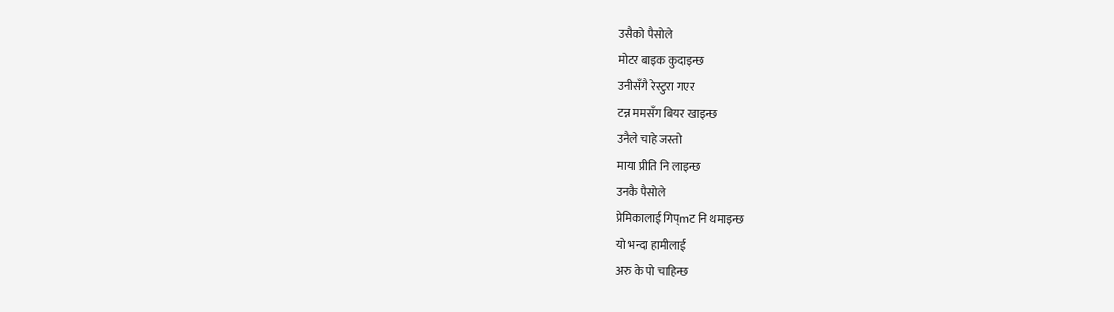उसैको पैसोले
मोटर बाइक कुदाइन्छ
उनीसँगै रेस्टुरा गएर
टन्न ममसँग बियर खाइन्छ
उनैले चाहे जस्तो
माया प्रीति नि लाइन्छ
उनकै पैसोले
प्रेमिकालाई गिप्mट नि थमाइन्छ
यो भन्दा हामीलाई
अरु के पो चाहिन्छ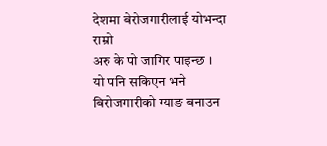देशमा बेरोजगारीलाई योभन्दा राम्रो
अरु के पो जागिर पाइन्छ ।
यो पनि सकिएन भने
बिरोजगारीको ग्याङ बनाउन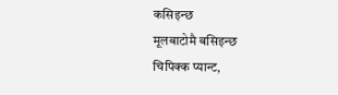कसिइन्छ
मूलबाटोमै बसिइन्छ
चिपिक्क प्यान्ट,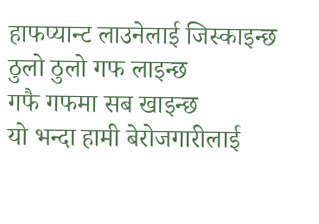हाफप्यान्ट लाउनेलाई जिस्काइन्छ
ठुलो ठुलो गफ लाइन्छ
गफै गफमा सब खाइन्छ
यो भन्दा हामी बेरोजगारीलाई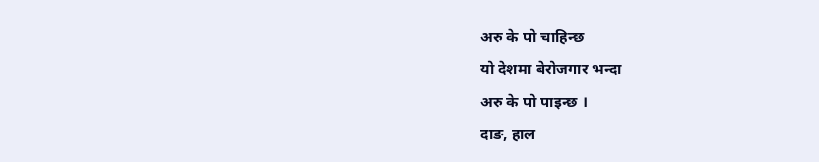अरु के पो चाहिन्छ
यो देशमा बेरोजगार भन्दा
अरु के पो पाइन्छ ।
दाङ, हाल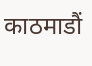काठमाडौं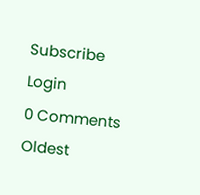Subscribe
Login
0 Comments
Oldest